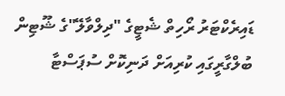ޑައިރެކްޓަރު ރޯހިތް ޝެޓީގެ "ދިލްވާލޭ"ގެ ޝޫޓިން ބުލްގާރީގައި ކުރިއަށް ދަނިކޮށް ސުޕަސްޓާ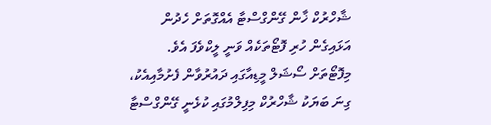ޝާހްރުކް ޚާން ގޭންގްސްޓާ އެއްގޮތަށް ހެދުން އަޅައިގެން ހުރި ފޮޓޯތަކެއް ވަނީ ލީކްވެފަ އެވެ.
މިފޮޓޯތަށް ސޯޝަލް މީޑިއާގައި ދައުރުވާން ފެށުމާއިއެކު، ގިނަ ބަޔަކު ޝާހްރުކް މިފިލްމުގައި ކުޅެނީ ގޭންގްސްޓާ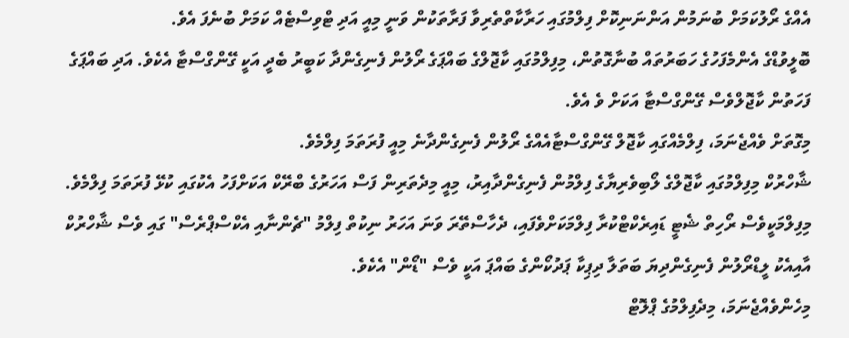އެއްގެ ރޯލުކަމަށް ބުނަމުން އަންނަނިކޮށް ފިލްމުގައި ހަރާކާތްތެރިވާ ފަރާތަކުން ވަނީ މިއީ އަދި ޓްވިސްޓެއް ކަމަށް ބުނެފަ އެވެ.
ބޮލީވުޑްގެ އެންމެފަހުގެ ހަބަރުތައް ބުނާގޮތުން، މިފިލްމުގައި ކާޖޮލްގެ ބައްޕަގެ ރޯލުން ފެނިގެންދާ ކަބީރު ބެދީ އަކީ ގޭންގްސްޓާ އެކެވެ. އަދި ބައްޕަގެ ފަހަތުން ކާޖޮލްވެސް ގޭންގްސްޓާ އަކަށް ވެ އެވެ.
މިގޮތަށް ވެއްޖެނަމަ، ފިލްމެއްގައި ކާޖޮލް ގޭންގްސްޓާއެއްގެ ރޯލުން ފެނިގެންދާނެ މިއީ ފުރަތަމަ ފިލްމެވެ.
ޝާހްރުކް މިފިލްމުގައި ކާޖޮލްގެ ލޯބިވެރިޔާގެ ފިލްމުން ފެނިގެންދާއިރު، މިއީ މިދެތަރިން ފަސް އަހަރުގެ ބްރޭކް އަކަށްފަހު އެކުގައި ކުޅޭ ފުރަތަމަ ފިލްމެވެ.
މިފިލްމަކީވެސް ރޯހިތް ޝެޓީ ޑައިރެކްޓްކުރާ ފިލްމަކަށްވެފައި، ދެހާސްތޭރަ ވަނަ އަހަރު ނިކުތް ފިލްމު "ޗެންނާއި އެކްސްޕްރެސް" ގައި ވެސް ޝާހްރުކް އާއިއެކު ލީޑްރޯލުން ފެނިގެންދިޔަ ބަތަލާ ދިޕިކާ ޕަދުކޯންގެ ބައްޕަ އަކީ ވެސް "ޑޯން" އެކެވެ.
މިހެންވެއްޖެނަމަ، މިދެފިލްމުގެ ޕްލޮޓް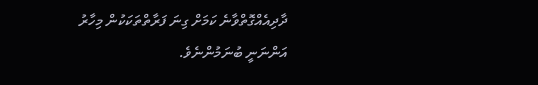ދާދިއެއްގޮތްވާނެ ކަމަށް ގިނަ ފަރާތްތަކަކުން މިހާރު އަންނަނީ ބުނަމުންނެވެ.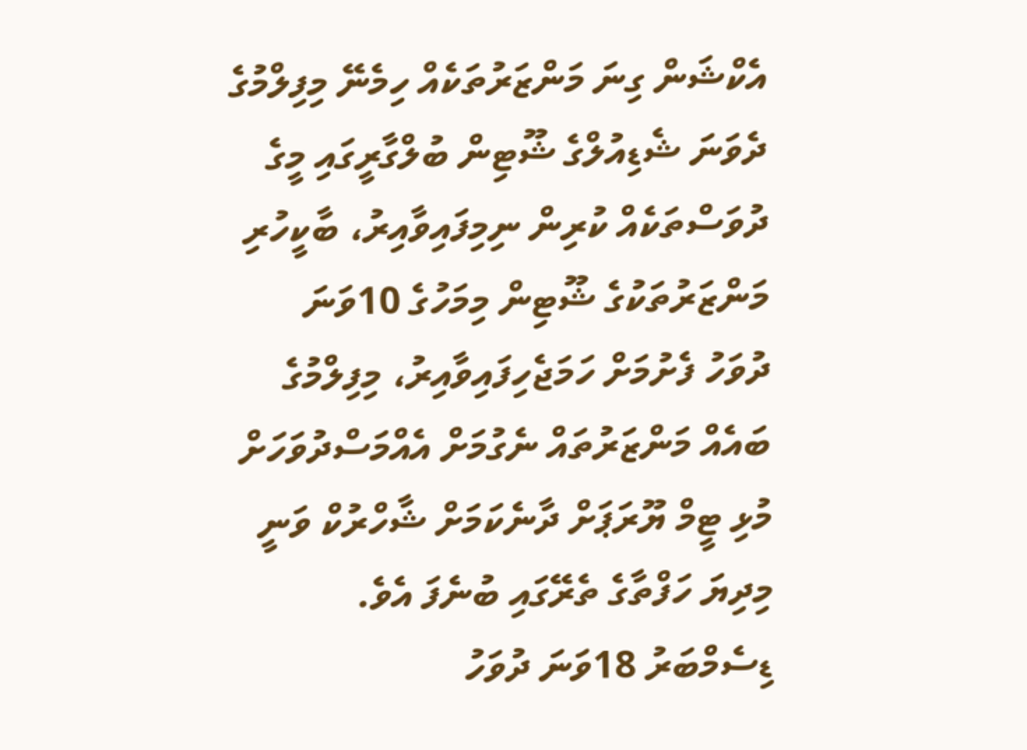އެކްޝަން ގިނަ މަންޒަރުތަކެއް ހިމެނޭ މިފިލްމުގެ ދެވަނަ ޝެޑިއުލްގެ ޝޫޓިން ބުލްގާރީގައި މީގެ ދުވަސްތަކެއް ކުރިން ނިމިފައިވާއިރު، ބާކީހުރި މަންޒަރުތަކުގެ ޝޫޓިން މިމަހުގެ 10ވަނަ ދުވަހު ފެށުމަށް ހަމަޖެހިފައިވާއިރު، މިފިލްމުގެ ބައެއް މަންޒަރުތައް ނެގުމަށް އެއްމަސްދުވަހަށް މުޅި ޓީމް ޔޫރަޕަށް ދާނެކަމަށް ޝާހްރުކް ވަނީ މިދިޔަ ހަފްތާގެ ތެރޭގައި ބުނެފަ އެވެ.
ޑިސެމްބަރު 18ވަނަ ދުވަހު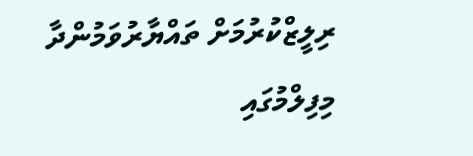ރިލީޒްކުރުމަށް ތައްޔާރުވަމުންދާ މިފިލްމުގައި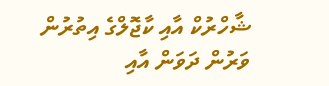ޝާހްރުކް އާއި ކާޖޮލްގެ އިތުރުން ވަރުން ދަވަން އާއި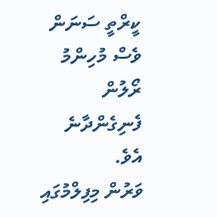ކީރްތީ ސަނަން ވެސް މުހިންމު ރޯލުން ފެނިގެންދާނެ އެވެ.
ވަރުން މިފިލްމުގައި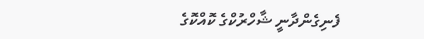ފެނިގެންދާނީ ޝާހްރުކްގެ ކޮއްކޮގެ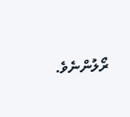ރޯލުންނެވެ.